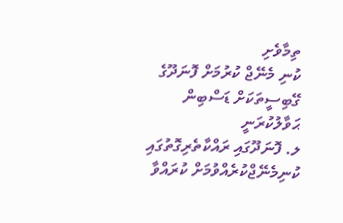ތިމާވެށި
ކުނި މެނޭޖް ކުރުމަށް ފޮނަދޫގެ ގޭބިސީތަކަށް ޑަސްބިން ޙަވާލުކުރަނީ
ލ. ފޮނަދޫގައި ރައްކާތެރިގޮތުގައި ކުނިމެނޭޖްކުރެއްވުމަށް ކުރައްވާ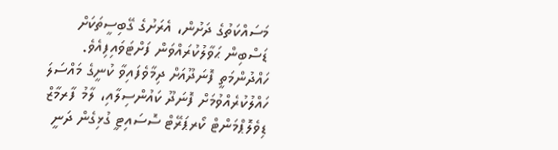މަސައްކަތުގެ ދަށުން، އެރަށުގެ ގޭބިސީތަކަށް ޑަސްބިން ޙަވާލުކުރައްވަން ފަށްޓަވައިފިއެވެ.
ހައްދުންމަތީ ފޮނަދޫއަށް ދިމާވެފައިވާ ކުނީގެ މައްސަލަ ހައްލުކުރެއްވުމަށް ފޮނަދޫ ކައުންސިލާއި، ލާމު ފާރމާޒް ޑިވެލޮޕްމަންޓް ކޯރޕަރޭޓް ސޮސައިޓީ ގުޅިގެން ދަނީ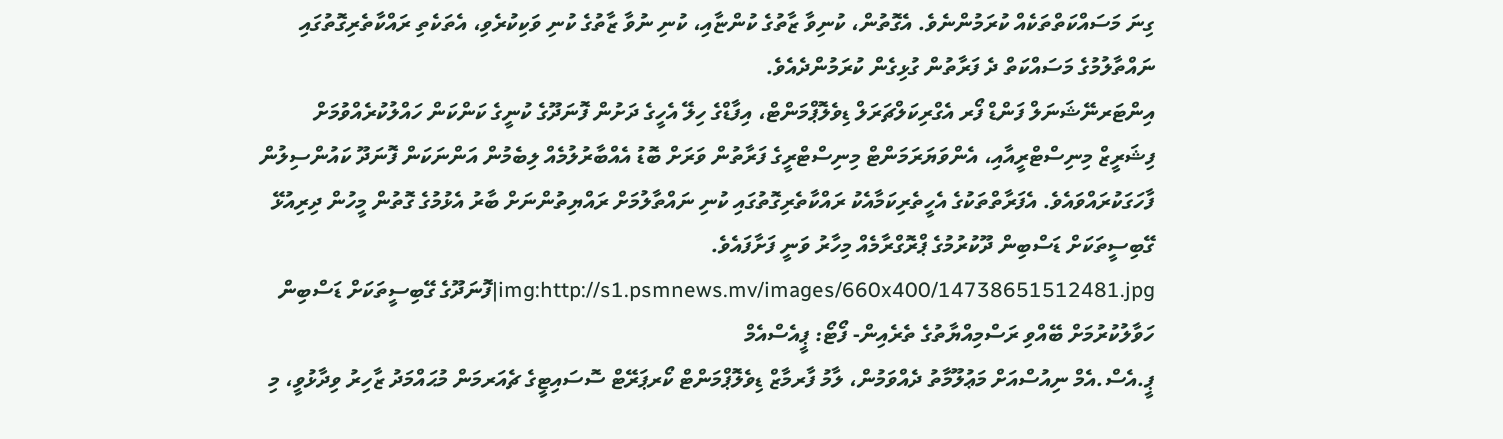ގިނަ މަސައްކަތްތަކެއް ކުރަމުންނެވެ. އެގޮތުން، ކުނިވާ ޒާތުގެ ކުންޏާއި، ކުނި ނުވާ ޒާތުގެ ކުނި ވަކިކުރެވި، އެތަކެތި ރައްކާތެރިގޮތުގައި ނައްތާލުމުގެ މަސައްކަތް ދެ ފަރާތުން ގުޅިގެން ކުރަމުންދެއެވެ.
އިންޓަރނޭޝަނަލް ފަންޑް ފޯރ އެގްރިކަލްޗަރަލް ޑިވެލޮޕްމަންޓް، އިފާޑްގެ ހިލޭ އެހީގެ ދަށުން ފޮނަދޫގެ ކުނީގެ ކަންކަން ހައްލުކުރެއްވުމަށް ފިޝަރީޒް މިނިސްޓްރީއާއި، އެންވަޔަރަމަންޓް މިނިސްޓްރީގެ ފަރާތުން ވަރަށް ބޮޑު އެއްބާރުލުމެއް ލިބެމުން އަންނަކަން ފޮނަދޫ ކައުންސިލުން ފާހަގަކުރައްވައެވެ. އެފަރާތްތަކުގެ އެހީތެރިކަމާއެކު ރައްކާތެރިގޮތުގައި ކުނި ނައްތާލުމަށް ރައްޔިތުންނަށް ބާރު އެޅުމުގެ ގޮތުން މީހުން ދިރިއުޅޭ ގޭބިސީތަކަށް ޑަސްބިން ދޫކުރުމުގެ ޕްރޮގްރާމެއް މިހާރު ވަނީ ފަށާފައެވެ.
img:http://s1.psmnews.mv/images/660x400/14738651512481.jpg|ފޮނަދޫގެ ގޭބިސީތަކަށް ޑަސްބިން ހަވާލުކުރުމަށް ބޭއްވި ރަސްމިއްޔާތުގެ ތެރެއިން- ފޯޓޯ: ޕީއެސްއެމް
ޕީ.އެސް.އެމް ނިއުސްއަށް މަޢުލޫމާތު ދެއްވަމުން، ލާމު ފާރމާޒް ޑިވެލޮޕްމަންޓް ކޯރޕަރޭޓް ސޮސައިޓީގެ ޗެއަރމަން މުޙައްމަދު ޒާހިރު ވިދާޅުވީ، މި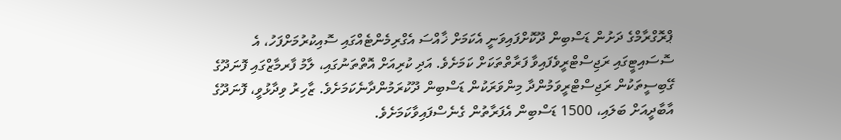ޕްރޮގްރާމްގެ ދަށުން ޑަސްބިން ދޫކޮށްފައިވަނީ އެކަމަށް ޚާއްސަ އެގްރިމެންޓެއްގައި ސޮއިކުރުމަށްފަހު، އެ ސޮސައިޓީގައި ރަޖިސްޓްރީވެފައިވާ ފަރާތްތަކަށް ކަމަށެވެ. އަދި ކުރިއަށް އޮތްތަނުގައި، ލާމު ފާރމާޒްގައި ފޮނަދޫގެ ގޭބިސީތަކުން ރަޖިސްޓްރީވަމުންދާ މިންވަރަކުން ޑަސްބިން ދޫކުރަމުންދާނެކަމަށެވެ. ޒާހިރު ވިދާޅުވީ، ފޮނަދޫގެ އާބާދީއަށް ބަލައި، 1500 ޑަސްބިން އެފަރާތުން ގެނެސްފައިވާކަމަށެވެ.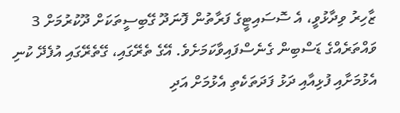ޒާހިރު ވިދާޅުވީ، އެ ސޮސައިޓީގެ ފަރާތުން ފޮނަދޫ ގޭބިސީތަކަށް ދޫކުރުމަށް 3 ވައްތަރެއްގެ ޑަސްބިން ގެނެސްފައިވާކަމަށެވެ. އޭގެ ތެރޭގައި، ގޭތެރޭގައި އުފެދޭ ކުނި އެޅުމަށާއި ފުޅިއާއި ދަޅު ފަދަތަކެތި އެޅުމަށް އަދި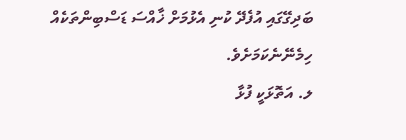ބަދިގޭގައި އުފެދޭ ކުނި އެޅުމަށް ޚާއްސަ ޑަސްބިންތަކެއް ހިމެނޭނެކަމަށެވެ.
ލ. އަތޮޅަކީ ފުޅާ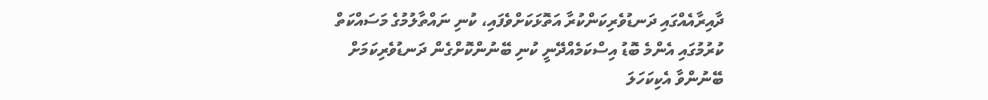ދާއިރާއެއްގައި ދަނޑުވެރިކަންކުރާ އަތޮޅަކަށްވެފައި، ކުނި ނައްތާލުމުގެ މަސައްކަތް ކުރުމުގައި އެންމެ ބޮޑު އިސްކަމެއްދޭނީ ކުނި ބޭނުންކޮށްގެން ދަނޑުވެރިކަމަށް ބޭނުންވާ އެކިކަހަލަ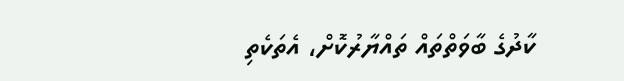ކާދުގެ ބާވަތްތައް ތައްޔާރުކޮށް، އެތަކެތި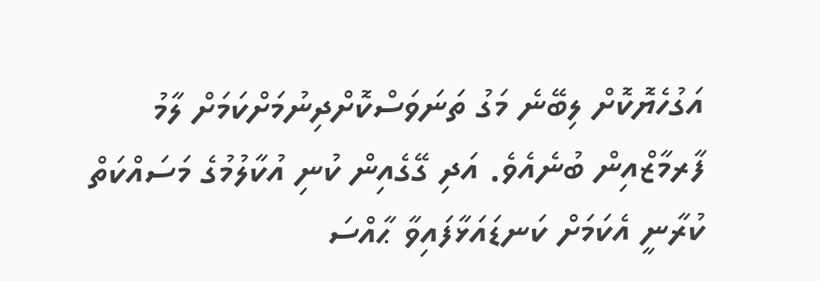އަގުހެޔޮކޮށް ލިބޭނެ މަގު ތަނަވަސްކޮށްދިނުމަށްކަމަށް ލާމު ފާރމާޒްއިން ބުނެއެވެ. އަދި ގޭގެއިން ކުނި އުކާލުމުގެ މަސައްކަތް ކުރާނީ އެކަމަށް ކަނޑައަޅާފައިވާ ޙާއްސަ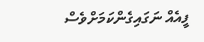ފީއެއް ނަގައިގެންކަމަށްވެސް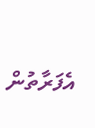އެފަރާތުން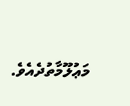މަޢުލޫމާތުދެއެވެ.